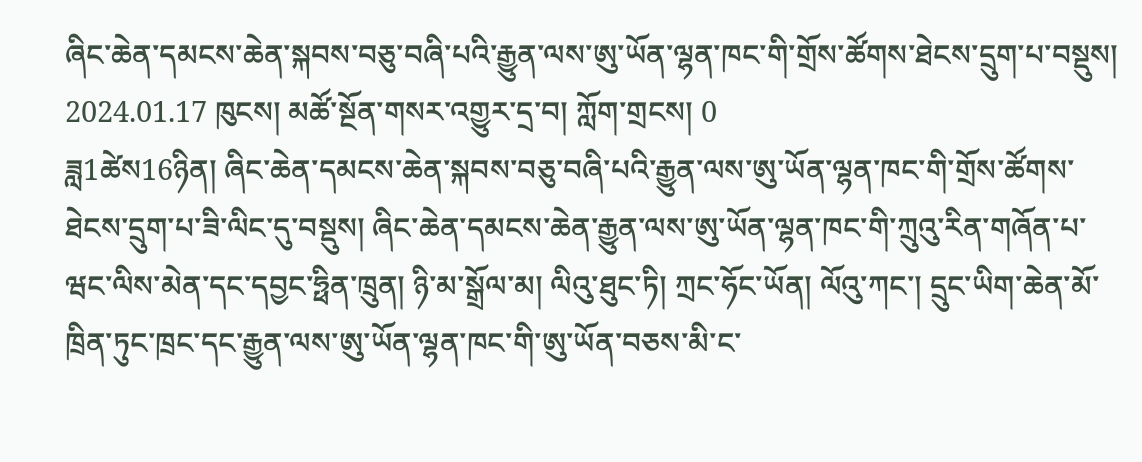ཞིང་ཆེན་དམངས་ཆེན་སྐབས་བཅུ་བཞི་པའི་རྒྱུན་ལས་ཨུ་ཡོན་ལྷན་ཁང་གི་གྲོས་ཚོགས་ཐེངས་དྲུག་པ་བསྡུས།
2024.01.17 ཁུངས། མཚོ་སྔོན་གསར་འགྱུར་དྲ་བ། ཀློག་གྲངས། 0
ཟླ1ཚེས16ཉིན། ཞིང་ཆེན་དམངས་ཆེན་སྐབས་བཅུ་བཞི་པའི་རྒྱུན་ལས་ཨུ་ཡོན་ལྷན་ཁང་གི་གྲོས་ཚོགས་ཐེངས་དྲུག་པ་ཟི་ལིང་དུ་བསྡུས། ཞིང་ཆེན་དམངས་ཆེན་རྒྱུན་ལས་ཨུ་ཡོན་ལྷན་ཁང་གི་ཀྲུའུ་རིན་གཞོན་པ་ཝང་ལིས་མེན་དང་དབྱང་ཧྥིན་ཁྲུན། ཉི་མ་སྒྲོལ་མ། ལིའུ་ཐུང་ཏི། ཀྲང་ཧོང་ཡོན། ལོའུ་ཀང་། དྲུང་ཡིག་ཆེན་མོ་ཁྲིན་ཏུང་ཁྲང་དང་རྒྱུན་ལས་ཨུ་ཡོན་ལྷན་ཁང་གི་ཨུ་ཡོན་བཅས་མི་ང་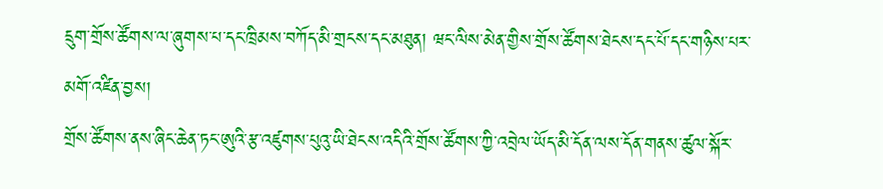དྲུག་གྲོས་ཚོགས་ལ་ཞུགས་པ་དང་ཁྲིམས་བཀོད་མི་གྲངས་དང་མཐུན། ཝང་ལིས་མེན་གྱིས་གྲོས་ཚོགས་ཐེངས་དང་པོ་དང་གཉིས་པར་མགོ་འཛིན་བྱས།
གྲོས་ཚོགས་ནས་ཞིང་ཆེན་ཏང་ཨུའི་རྩ་འཛུགས་པུའུ་ཡི་ཐེངས་འདིའི་གྲོས་ཚོགས་ཀྱི་འབྲེལ་ཡོད་མི་དོན་ལས་དོན་གནས་ཚུལ་སྐོར་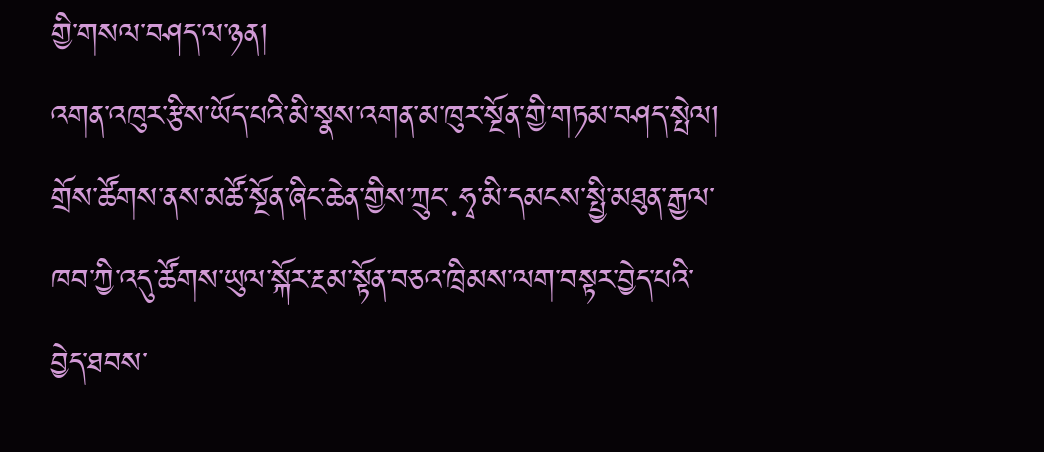གྱི་གསལ་བཤད་ལ་ཉན།
འགན་འཁུར་རྩིས་ཡོད་པའི་མི་སྣས་འགན་མ་ཁུར་སྔོན་གྱི་གཏམ་བཤད་སྤེལ།
གྲོས་ཚོགས་ནས་མཚོ་སྔོན་ཞིང་ཆེན་གྱིས་ཀྲུང་.ཧྭ་མི་དམངས་སྤྱི་མཐུན་རྒྱལ་ཁབ་ཀྱི་འདུ་ཚོགས་ཡུལ་སྐོར་རྔམ་སྟོན་བཅའ་ཁྲིམས་ལག་བསྟར་བྱེད་པའི་བྱེད་ཐབས་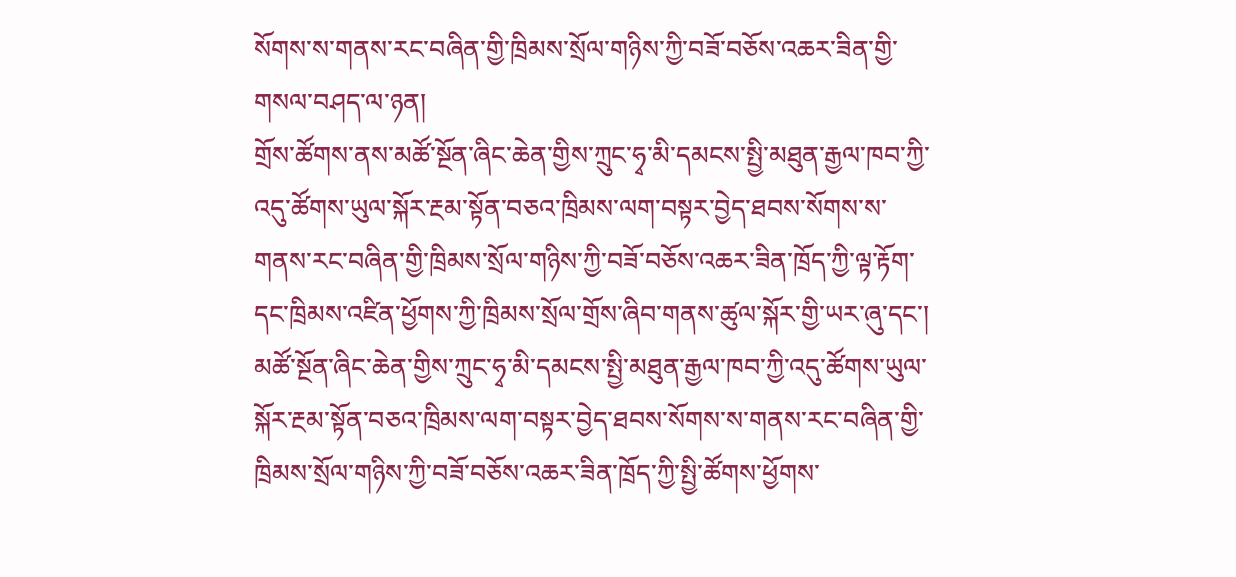སོགས་ས་གནས་རང་བཞིན་གྱི་ཁྲིམས་སྲོལ་གཉིས་ཀྱི་བཟོ་བཅོས་འཆར་ཟིན་གྱི་གསལ་བཤད་ལ་ཉན།
གྲོས་ཚོགས་ནས་མཚོ་སྔོན་ཞིང་ཆེན་གྱིས་ཀྲུང་ཧྭ་མི་དམངས་སྤྱི་མཐུན་རྒྱལ་ཁབ་ཀྱི་འདུ་ཚོགས་ཡུལ་སྐོར་རྔམ་སྟོན་བཅའ་ཁྲིམས་ལག་བསྟར་བྱེད་ཐབས་སོགས་ས་གནས་རང་བཞིན་གྱི་ཁྲིམས་སྲོལ་གཉིས་ཀྱི་བཟོ་བཅོས་འཆར་ཟིན་ཁྲོད་ཀྱི་ལྟ་རྟོག་དང་ཁྲིམས་འཛིན་ཕྱོགས་ཀྱི་ཁྲིམས་སྲོལ་གྲོས་ཞིབ་གནས་ཚུལ་སྐོར་གྱི་ཡར་ཞུ་དང་། མཚོ་སྔོན་ཞིང་ཆེན་གྱིས་ཀྲུང་ཧྭ་མི་དམངས་སྤྱི་མཐུན་རྒྱལ་ཁབ་ཀྱི་འདུ་ཚོགས་ཡུལ་སྐོར་རྔམ་སྟོན་བཅའ་ཁྲིམས་ལག་བསྟར་བྱེད་ཐབས་སོགས་ས་གནས་རང་བཞིན་གྱི་ཁྲིམས་སྲོལ་གཉིས་ཀྱི་བཟོ་བཅོས་འཆར་ཟིན་ཁྲོད་ཀྱི་སྤྱི་ཚོགས་ཕྱོགས་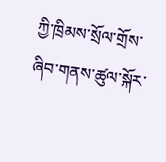ཀྱི་ཁྲིམས་སྲོལ་གྲོས་ཞིབ་གནས་ཚུལ་སྐོར་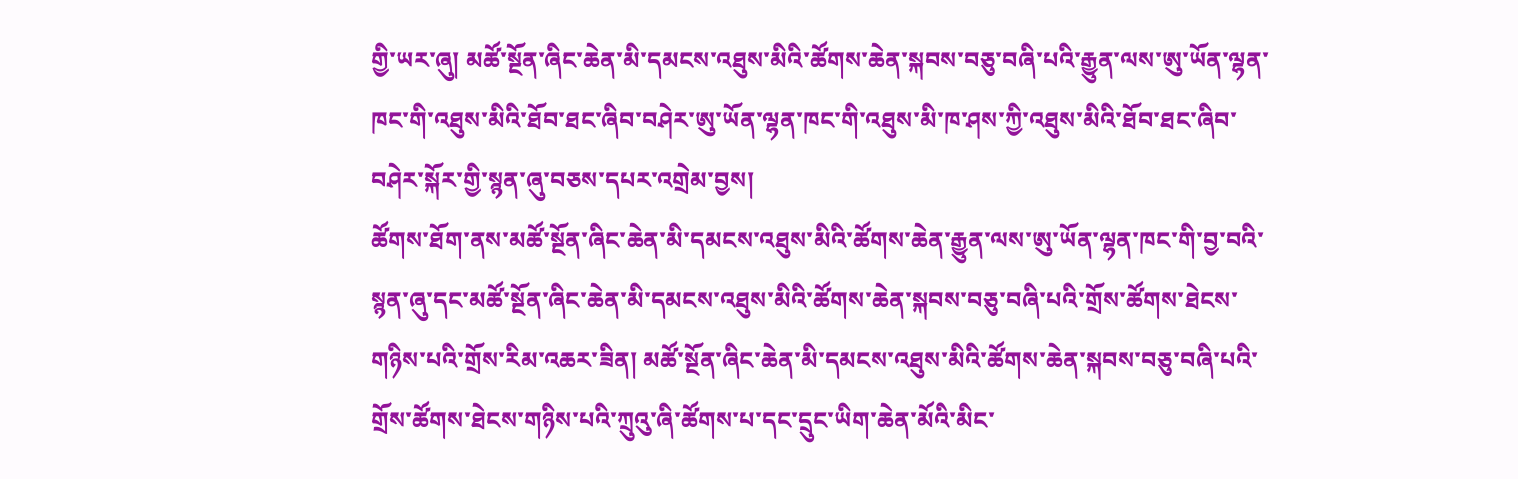གྱི་ཡར་ཞུ། མཚོ་སྔོན་ཞིང་ཆེན་མི་དམངས་འཐུས་མིའི་ཚོགས་ཆེན་སྐབས་བཅུ་བཞི་པའི་རྒྱུན་ལས་ཨུ་ཡོན་ལྷན་ཁང་གི་འཐུས་མིའི་ཐོབ་ཐང་ཞིབ་བཤེར་ཨུ་ཡོན་ལྷན་ཁང་གི་འཐུས་མི་ཁ་ཤས་ཀྱི་འཐུས་མིའི་ཐོབ་ཐང་ཞིབ་བཤེར་སྐོར་གྱི་སྙན་ཞུ་བཅས་དཔར་འགྲེམ་བྱས།
ཚོགས་ཐོག་ནས་མཚོ་སྔོན་ཞིང་ཆེན་མི་དམངས་འཐུས་མིའི་ཚོགས་ཆེན་རྒྱུན་ལས་ཨུ་ཡོན་ལྷན་ཁང་གི་བྱ་བའི་སྙན་ཞུ་དང་མཚོ་སྔོན་ཞིང་ཆེན་མི་དམངས་འཐུས་མིའི་ཚོགས་ཆེན་སྐབས་བཅུ་བཞི་པའི་གྲོས་ཚོགས་ཐེངས་གཉིས་པའི་གྲོས་རིམ་འཆར་ཟིན། མཚོ་སྔོན་ཞིང་ཆེན་མི་དམངས་འཐུས་མིའི་ཚོགས་ཆེན་སྐབས་བཅུ་བཞི་པའི་གྲོས་ཚོགས་ཐེངས་གཉིས་པའི་ཀྲུའུ་ཞི་ཚོགས་པ་དང་དྲུང་ཡིག་ཆེན་མོའི་མིང་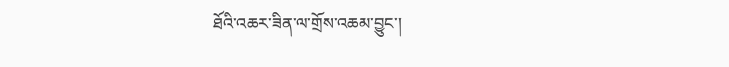ཐོའི་འཆར་ཟིན་ལ་གྲོས་འཆམ་བྱུང་།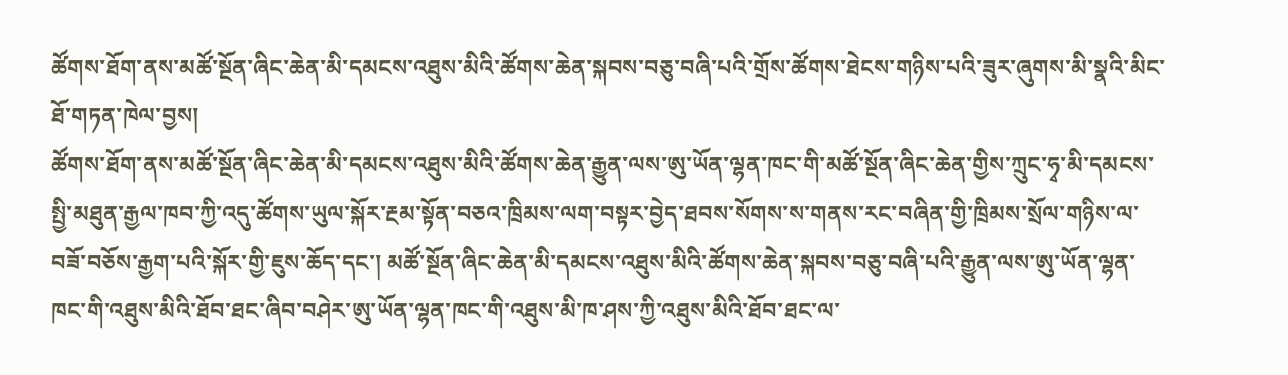ཚོགས་ཐོག་ནས་མཚོ་སྔོན་ཞིང་ཆེན་མི་དམངས་འཐུས་མིའི་ཚོགས་ཆེན་སྐབས་བཅུ་བཞི་པའི་གྲོས་ཚོགས་ཐེངས་གཉིས་པའི་ཟུར་ཞུགས་མི་སྣའི་མིང་ཐོ་གཏན་ཁེལ་བྱས།
ཚོགས་ཐོག་ནས་མཚོ་སྔོན་ཞིང་ཆེན་མི་དམངས་འཐུས་མིའི་ཚོགས་ཆེན་རྒྱུན་ལས་ཨུ་ཡོན་ལྷན་ཁང་གི་མཚོ་སྔོན་ཞིང་ཆེན་གྱིས་ཀྲུང་ཧྭ་མི་དམངས་སྤྱི་མཐུན་རྒྱལ་ཁབ་ཀྱི་འདུ་ཚོགས་ཡུལ་སྐོར་རྔམ་སྟོན་བཅའ་ཁྲིམས་ལག་བསྟར་བྱེད་ཐབས་སོགས་ས་གནས་རང་བཞིན་གྱི་ཁྲིམས་སྲོལ་གཉིས་ལ་བཟོ་བཅོས་རྒྱག་པའི་སྐོར་གྱི་ཇུས་ཆོད་དང་། མཚོ་སྔོན་ཞིང་ཆེན་མི་དམངས་འཐུས་མིའི་ཚོགས་ཆེན་སྐབས་བཅུ་བཞི་པའི་རྒྱུན་ལས་ཨུ་ཡོན་ལྷན་ཁང་གི་འཐུས་མིའི་ཐོབ་ཐང་ཞིབ་བཤེར་ཨུ་ཡོན་ལྷན་ཁང་གི་འཐུས་མི་ཁ་ཤས་ཀྱི་འཐུས་མིའི་ཐོབ་ཐང་ལ་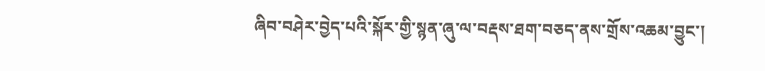ཞིབ་བཤེར་བྱེད་པའི་སྐོར་གྱི་སྙན་ཞུ་ལ་བརྡས་ཐག་བཅད་ནས་གྲོས་འཆམ་བྱུང་།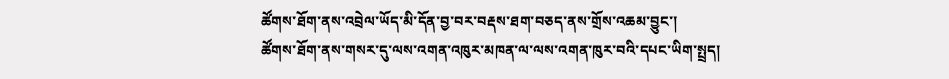ཚོགས་ཐོག་ནས་འབྲེལ་ཡོད་མི་དོན་བྱ་བར་བརྡས་ཐག་བཅད་ནས་གྲོས་འཆམ་བྱུང་།
ཚོགས་ཐོག་ནས་གསར་དུ་ལས་འགན་འཁུར་མཁན་ལ་ལས་འགན་ཁུར་བའི་དཔང་ཡིག་སྤྲད།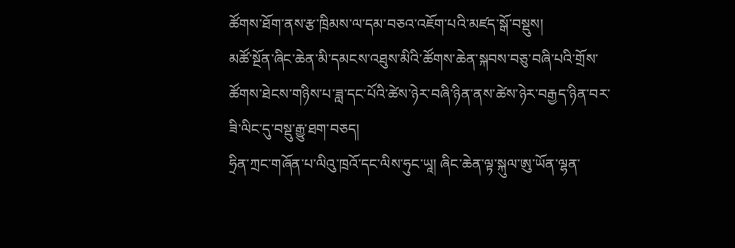ཚོགས་ཐོག་ནས་རྩ་ཁྲིམས་ལ་དམ་བཅའ་འཇོག་པའི་མཛད་སྒོ་བསྡུས།
མཚོ་སྔོན་ཞིང་ཆེན་མི་དམངས་འཐུས་མིའི་ཚོགས་ཆེན་སྐབས་བཅུ་བཞི་པའི་གྲོས་ཚོགས་ཐེངས་གཉིས་པ་ཟླ་དང་པོའི་ཚེས་ཉེར་བཞི་ཉིན་ནས་ཚེས་ཉེར་བརྒྱད་ཉིན་བར་ཟི་ལིང་དུ་བསྡུ་རྒྱུ་ཐག་བཅད།
ཧྲིན་ཀྲང་གཞོན་པ་ལིའུ་ཁྲའོ་དང་ལིས་ཧུང་ཡཱ། ཞིང་ཆེན་ལྟ་སྐུལ་ཨུ་ཡོན་ལྷན་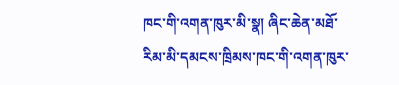ཁང་གི་འགན་ཁུར་མི་སྣ། ཞིང་ཆེན་མཐོ་རིམ་མི་དམངས་ཁྲིམས་ཁང་གི་འགན་ཁུར་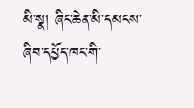མི་སྣ། ཞིང་ཆེན་མི་དམངས་ཞིབ་དཔྱོད་ཁང་གི་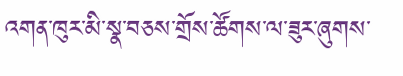འགན་ཁུར་མི་སྣ་བཅས་གྲོས་ཚོགས་ལ་ཟུར་ཞུགས་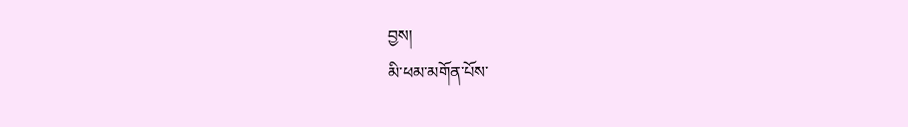བྱས།
མི་ཕམ་མགོན་པོས་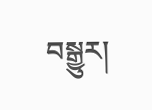བསྒྱུར།